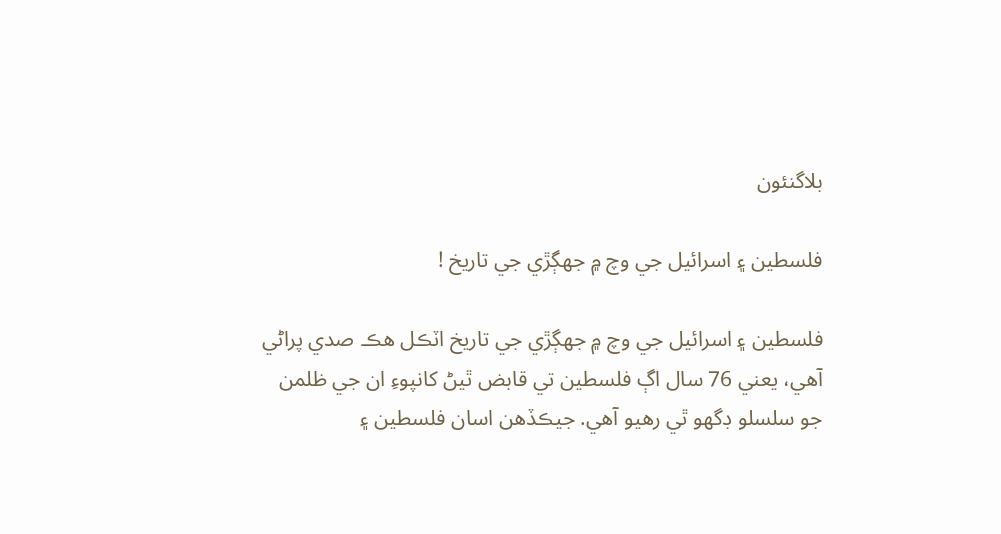بلاگنئون

فلسطين ۽ اسرائيل جي وچ ۾ جهڳڙي جي تاريخ !

فلسطين ۽ اسرائيل جي وچ ۾ جهڳڙي جي تاريخ اٽڪل هڪ صدي پراڻي آهي، يعني 76 سال اڳ فلسطين تي قابض ٿيڻ کانپوءِ ان جي ظلمن جو سلسلو ڊگهو ٿي رهيو آهي. جيڪڏهن اسان فلسطين ۽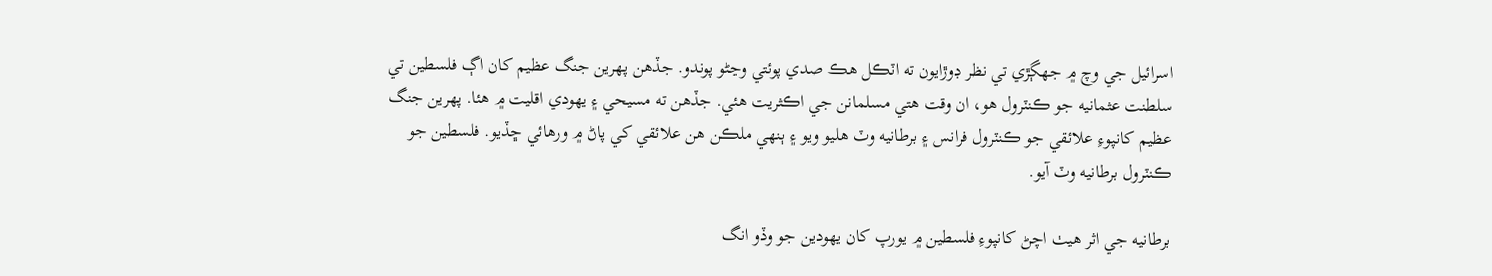اسرائيل جي وچ ۾ جهڳڙي تي نظر ڊوڙايون ته اٽڪل هڪ صدي پوئتي وڃڻو پوندو. جڏهن پهرين جنگ عظيم کان اڳ فلسطين تي سلطنت عثمانيه جو ڪنٽرول هو، ان وقت هتي مسلمانن جي اڪثريت هئي. جڏهن ته مسيحي ۽ يهودي اقليت ۾ هئا. پهرين جنگ عظيم کانپوءِ علائقي جو ڪنٽرول فرانس ۽ برطانيه وٽ هليو ويو ۽ ٻنهي ملڪن هن علائقي کي پاڻ ۾ ورهائي ڇڏيو. فلسطين جو ڪنٽرول برطانيه وٽ آيو.

برطانيه جي اثر هيٺ اچڻ کانپوءِ فلسطين ۾ يورپ کان يهودين جو وڏو انگ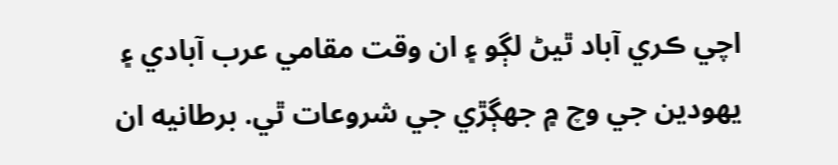اچي ڪري آباد ٿيڻ لڳو ۽ ان وقت مقامي عرب آبادي ۽ يهودين جي وچ ۾ جهڳڙي جي شروعات ٿي. برطانيه ان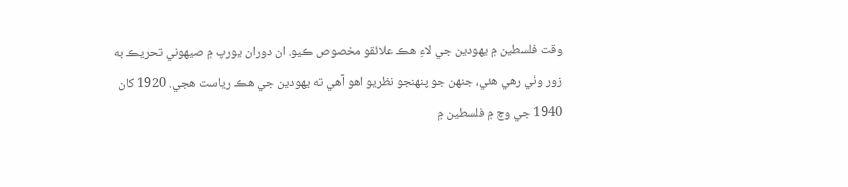وقت فلسطين ۾ يهودين جي لاءِ هڪ علائقو مخصوص ڪيو. ان دوران يورپ ۾ صيهوني تحريڪ به زور وٺي رهي هئي، جنهن جو پنهنجو نظريو اهو آهي ته يهودين جي هڪ رياست هجي. 1920 کان 1940 جي وچ ۾ فلسطين ۾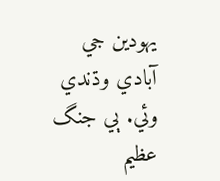يهودين جي آبادي وڌندي وئي. ٻي جنگ عظيم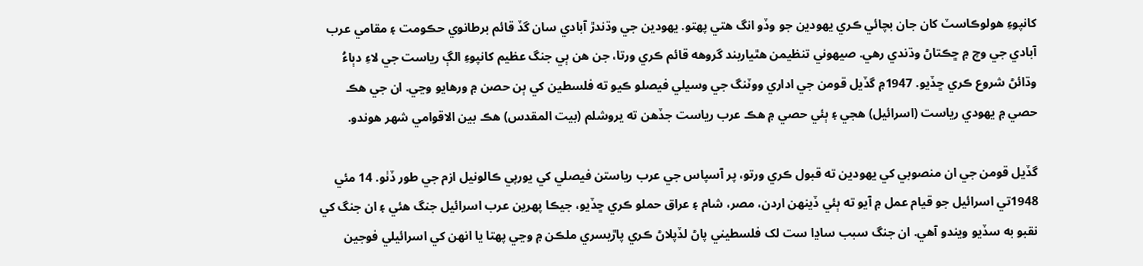کانپوءِ هولوڪاسٽ کان جان بچائي ڪري يهودين جو وڏو انگ هتي پهتو. يهودين جي وڌندڙ آبادي سان گڏ قائم برطانوي حڪومت ۽ مقامي عرب آبادي جي وچ ۾ ڇڪتاڻ وڌندي رهي. صيهوني تنظيمن هٿياربند گروهه قائم ڪري ورتا، جن هن ٻي جنگ عظيم کانپوءِ الڳ رياست جي لاءِ دٻاءُ وڌائڻ شروع ڪري ڇڏيو. 1947۾ گڏيل قومن جي اداري ووٽنگ جي وسيلي فيصلو ڪيو ته فلسطين کي ٻن حصن ۾ ورهايو وڃي. ان جي هڪ حصي ۾ يهودي رياست (اسرائيل) هجي ۽ ٻئي حصي ۾ هڪ عرب رياست جڏهن ته يروشلم (بيت المقدس) هڪ بين الاقوامي شهر هوندو.

گڏيل قومن جي ان منصوبي کي يهودين ته قبول ڪري ورتو، پر آسپاس جي عرب رياستن فيصلي کي يورپي ڪالونيل ازم جي طور ڏٺو. 14 مئي 1948تي اسرائيل جو قيام عمل ۾ آيو ته ٻئي ڏينهن اردن، مصر، شام ۽ عراق حملو ڪري ڇڏيو، جيڪا پهرين عرب اسرائيل جنگ هئي ۽ ان جنگ کي نقبو به سڏيو ويندو آهي. ان جنگ سبب ساڍا ست لک فلسطيني پاڻ لڏپلاڻ ڪري پاڙيسري ملڪن ۾ وڃي پهتا يا انهن کي اسرائيلي فوجين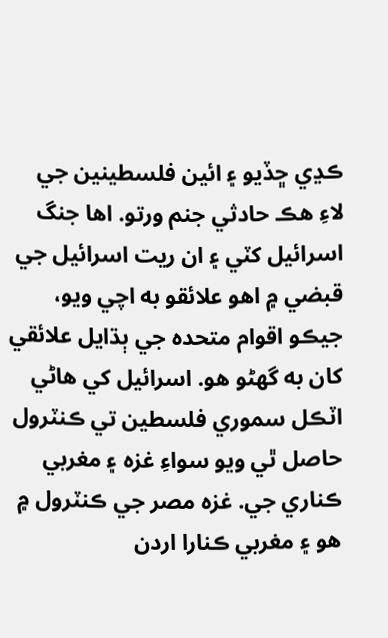ڪڍي ڇڏيو ۽ ائين فلسطينين جي لاءِ هڪ حادثي جنم ورتو. اها جنگ اسرائيل کٽي ۽ ان ريت اسرائيل جي قبضي ۾ اهو علائقو به اچي ويو، جيڪو اقوام متحده جي ٻڌايل علائقي کان به گهڻو هو. اسرائيل کي هاڻي اٽڪل سموري فلسطين تي ڪنٽرول حاصل ٿي ويو سواءِ غزه ۽ مغربي ڪناري جي. غزه مصر جي ڪنٽرول ۾ هو ۽ مغربي ڪنارا اردن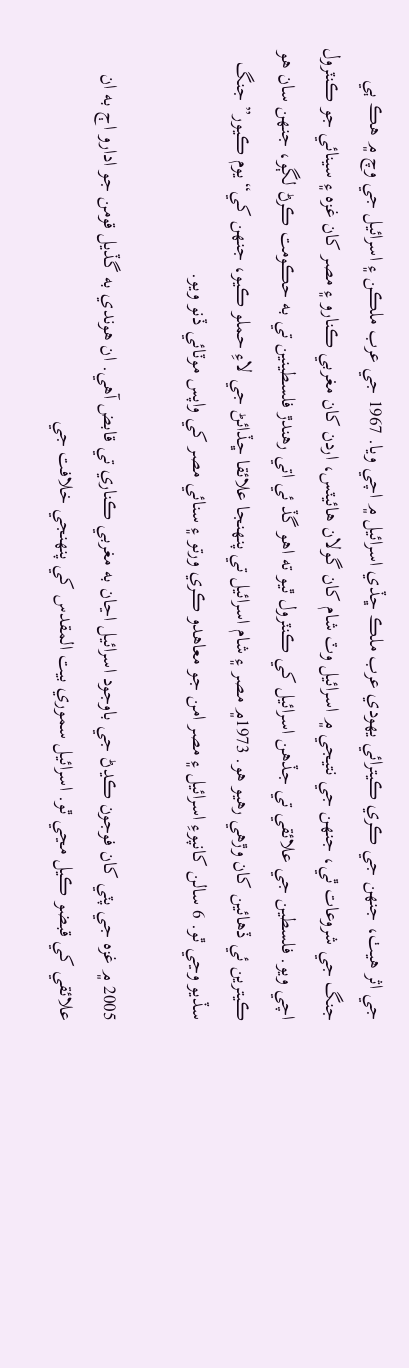جي اثر هيٺ، جنهن جي ڪري ڪيترائي يهودي عرب ملڪ ڇڏي اسرائيل ۾ اچي ويا. 1967 جي عرب ملڪن ۽ اسرائيل جي وچ ۾ هڪ ٻي جنگ جي شروعات ٿي، جنهن جي نتيجي ۾ اسرائيل وٽ شام کان گولان هائيٽس، اردن کان مغربي ڪنارو ۽ مصر کان غزه ۽ سينائي جو ڪنٽرول اچي ويو. فلسطين جي علائقي تي جڏهن اسرائيل کي ڪنٽرول ٿيو ته اهو گڏ ئي اتي رهندڙ فلسطينين تي به حڪومت ڪرڻ لڳو، جنهن سان هو ڪيترين ئي ڏهائين کان وڙهي رهيو هو. 1973۾ مصر ۽ شام اسرائيل تي پنهنجا علائقا ڇڏائڻ جي لاءِ حملو ڪيو، جنهن کي“يوم ڪيور” جنگ سڏيو وڃي ٿو. 6 سالن کانپوءِ اسرائيل ۽ مصر امن جو معاهدو ڪري ورتو ۽ سنائي مصر کي واپس موٽائي ڏنو ويو.

2005 ۾ غزه جي پٽي کان فوجون ڪڍڻ جي باوجود اسرائيل اڃان به مغربي ڪناري تي قابض آهي. ان هوندي به گڏيل قومن جو ادارو اڄ به ان علائقي کي قبضو ڪيل مڃي ٿو. اسرائيل سموري بيت المقدس کي پنهنجي خلافت جي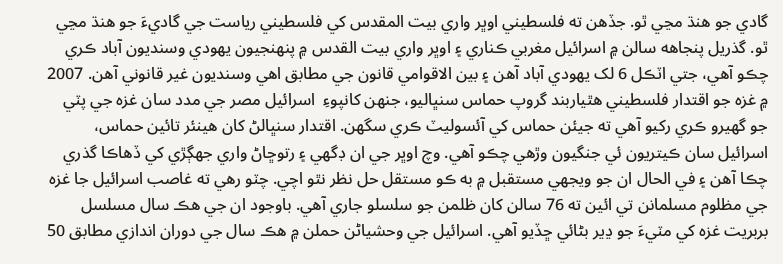گادي جو هنڌ مڃي ٿو. جڏهن ته فلسطيني اوڀر واري بيت المقدس کي فلسطيني رياست جي گاديءَ جو هنڌ مڃي ٿو. گذريل پنجاهه سالن ۾ اسرائيل مغربي ڪناري ۽ اوڀر واري بيت القدس ۾ پنهنجيون يهودي وسنديون آباد ڪري چڪو آهي، جتي اٽڪل 6 لک يهودي آباد آهن ۽ بين الاقوامي قانون جي مطابق اهي وسنديون غير قانوني آهن. 2007 ۾ غزه جو اقتدار فلسطيني هٿياربند گروپ حماس سنڀاليو، جنهن کانپوءِ  اسرائيل مصر جي مدد سان غزه جي پٽي جو گهيرو ڪري رکيو آهي ته جيئن حماس کي آئسوليٽ ڪري سگهن. اقتدار سنڀالڻ کان هينئر تائين حماس، اسرائيل سان ڪيتريون ئي جنگيون وڙهي چڪو آهي. وچ اوڀر جي ان ڊگهي ۽ رتوڇاڻ واري جهڳڙي کي ڏهاڪا گذري چڪا آهن ۽ في الحال ان جو ويجهي مستقبل ۾ به ڪو مستقل حل نظر نٿو اچي. چٽو رهي ته غاصب اسرائيل جا غزه جي مظلوم مسلمانن تي ائين ته 76 سالن کان ظلمن جو سلسلو جاري آهي. باوجود ان جي هڪ سال مسلسل بربريت غزه کي مٽيءَ جو ڍير بڻائي ڇڏيو آهي. اسرائيل جي وحشياڻن حملن ۾ هڪ سال جي دوران اندازي مطابق 50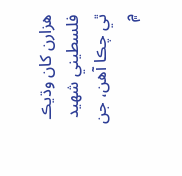هزارن کان وڌيڪ فلسطيني شهيد ٿي چڪا آهن، جن ۾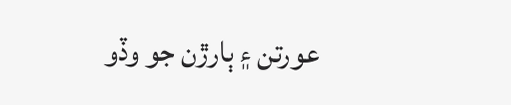عورتن ۽ ٻارڙن جو وڏو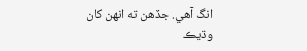انگ آهي. جڏهن ته انهن کان وڌيڪ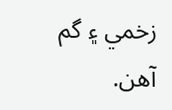زخمي ۽ گم آهن.